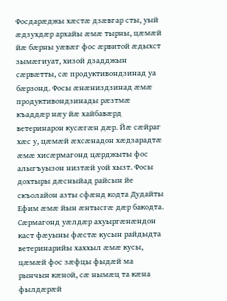Фосдарæджы хæстæ дзæвгар сты, уый æдзухдæр архайы æмæ тырны, цæмæй йæ бæрны уæвæг фос æрвитой æдыхст зымæгиуат, хизой дзадджын сæрвæтты, сæ продуктивондзинад уа бæрзонд. Фосы æнæниздзинад æмæ продуктивондзинады рæзтмæ къаддæр нæу йæ хайбавæрд ветеринарон кусæгæн дæр. Йæ сæйраг хæс у, цæмæй æхсæнадон хæдзарадтæ æмæ хисæрмагонд цæрджыты фос алыгъуызон низтæй уой хызт. Фосы дохтыры дæсныйад райсын йе скъолайон азты сфæнд кодта Дудайты Ефим æмæ йын æнтысгæ дæр бакодта. Сæрмагонд уæлдæр ахуыргæнæндон каст фæуыны фæстæ кусын райдыдта ветеринарийы хаххыл æмæ кусы, цæмæй фос зæфцы фыдæй ма рынчын кæной, сæ нымæц та кæна фылдæрæй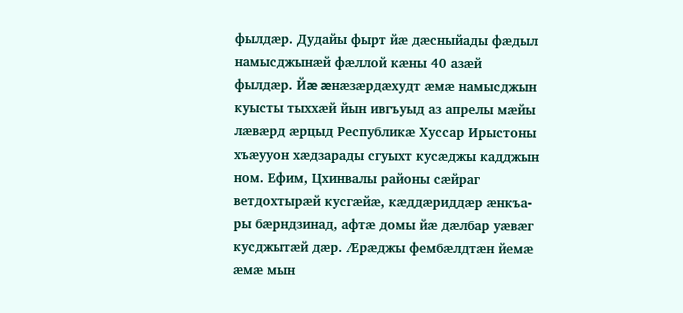фылдæр. Дудайы фырт йæ дæсныйады фæдыл намысджынæй фæллой кæны 40 азæй фылдæр. Йæ æнæзæрдæхудт æмæ намысджын куысты тыххæй йын ивгъуыд аз апрелы мæйы лæвæрд æрцыд Республикæ Хуссар Ирыстоны хъæууон хæдзарады сгуыхт кусæджы кадджын ном. Ефим, Цхинвалы районы сæйраг ветдохтырæй кусгæйæ, кæддæриддæр æнкъа-ры бæрндзинад, афтæ домы йæ дæлбар уæвæг кусджытæй дæр. Æрæджы фембæлдтæн йемæ æмæ мын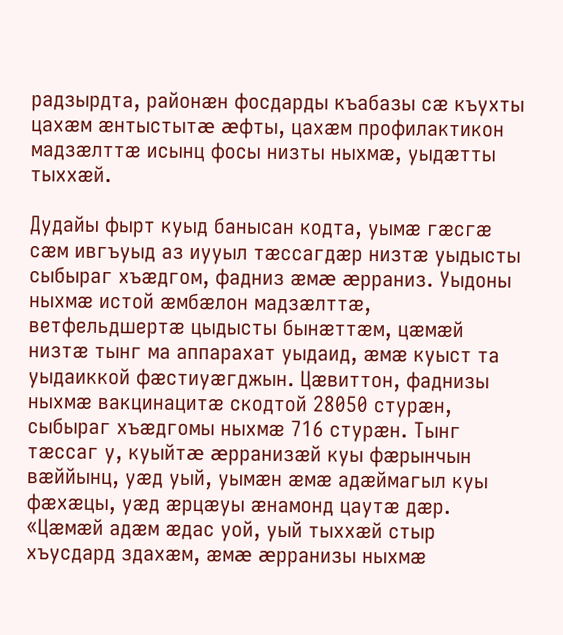радзырдта, районæн фосдарды къабазы сæ къухты цахæм æнтыстытæ æфты, цахæм профилактикон мадзæлттæ исынц фосы низты ныхмæ, уыдæтты тыххæй.

Дудайы фырт куыд банысан кодта, уымæ гæсгæ сæм ивгъуыд аз иууыл тæссагдæр низтæ уыдысты сыбыраг хъæдгом, фадниз æмæ æрраниз. Уыдоны ныхмæ истой æмбæлон мадзæлттæ, ветфельдшертæ цыдысты бынæттæм, цæмæй низтæ тынг ма аппарахат уыдаид, æмæ куыст та уыдаиккой фæстиуæгджын. Цæвиттон, фаднизы ныхмæ вакцинацитæ скодтой 28050 стурæн, сыбыраг хъæдгомы ныхмæ 716 стурæн. Тынг тæссаг у, куыйтæ æрранизæй куы фæрынчын вæййынц, уæд уый, уымæн æмæ адæймагыл куы фæхæцы, уæд æрцæуы æнамонд цаутæ дæр. «Цæмæй адæм æдас уой, уый тыххæй стыр хъусдард здахæм, æмæ æрранизы ныхмæ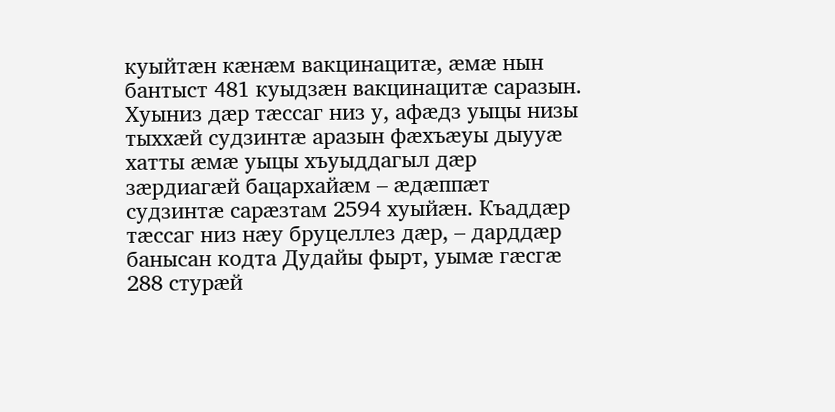куыйтæн кæнæм вакцинацитæ, æмæ нын бантыст 481 куыдзæн вакцинацитæ саразын. Хуыниз дæр тæссаг низ у, афæдз уыцы низы тыххæй судзинтæ аразын фæхъæуы дыууæ хатты æмæ уыцы хъуыддагыл дæр зæрдиагæй бацархайæм – æдæппæт судзинтæ сарæзтам 2594 хуыйæн. Къаддæр тæссаг низ нæу бруцеллез дæр, – дарддæр банысан кодта Дудайы фырт, уымæ гæсгæ 288 стурæй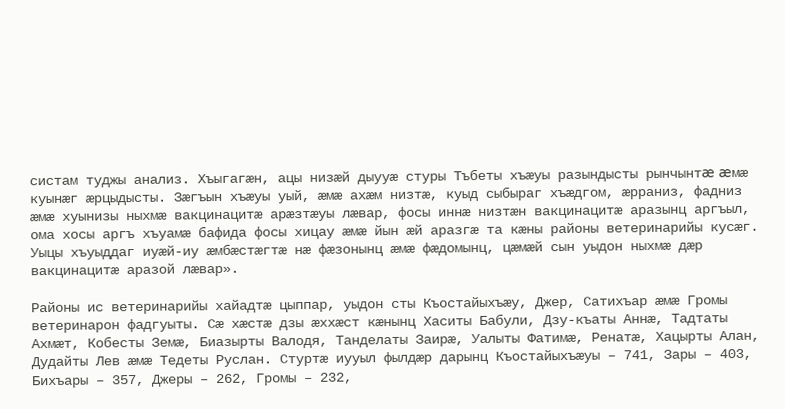систам туджы анализ. Хъыгагæн, ацы низæй дыууæ стуры Тъбеты хъæуы разындысты рынчынтæ æмæ куынæг æрцыдысты. Зæгъын хъæуы уый, æмæ ахæм низтæ, куыд сыбыраг хъæдгом, æрраниз, фадниз æмæ хуынизы ныхмæ вакцинацитæ арæзтæуы лæвар, фосы иннæ низтæн вакцинацитæ аразынц аргъыл, ома хосы аргъ хъуамæ бафида фосы хицау æмæ йын æй аразгæ та кæны районы ветеринарийы кусæг. Уыцы хъуыддаг иуæй-иу æмбæстæгтæ нæ фæзонынц æмæ фæдомынц, цæмæй сын уыдон ныхмæ дæр вакцинацитæ аразой лæвар».

Районы ис ветеринарийы хайадтæ цыппар, уыдон сты Къостайыхъæу, Джер, Сатихъар æмæ Громы ветеринарон фадгуыты. Сæ хæстæ дзы æххæст кæнынц Хаситы Бабули, Дзу-къаты Аннæ, Тадтаты Ахмæт, Кобесты Земæ, Биазырты Валодя, Танделаты Заирæ, Уалыты Фатимæ, Ренатæ, Хацырты Алан, Дудайты Лев æмæ Тедеты Руслан. Стуртæ иууыл фылдæр дарынц Къостайыхъæуы – 741, Зары – 403, Бихъары – 357, Джеры – 262, Громы – 232,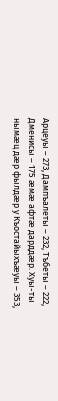Арцеуы – 273, Дампъалеты – 232, Тъбеты – 222, Дменисы – 175 æмæ афтæ дарддæр. Хуы-ты нымæц дæр фылдæр у Къостайыхъæуы – 353,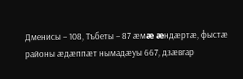Дменисы – 108, Тъбеты – 87 æмæ æндæртæ, фыстæ районы æдæппæт нымадæуы 667, дзæвгар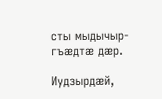сты мыдычыр-            гъæдтæ дæр.

Иудзырдæй,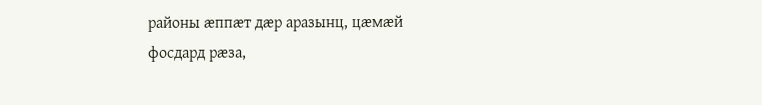районы æппæт дæр аразынц, цæмæй фосдард рæза,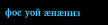фос уой æнæниз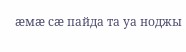æмæ сæ пайда та уа ноджы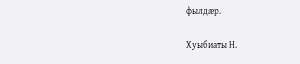фылдæр.

Хуыбиаты Н.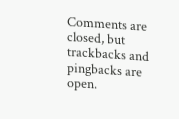Comments are closed, but trackbacks and pingbacks are open.